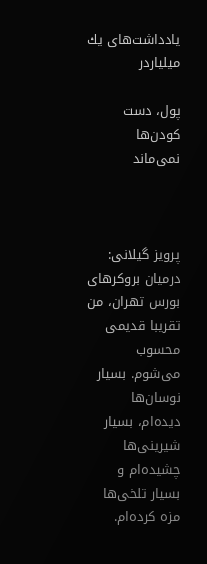یادداشت‌های یك میلیاردر

پول، دست كودن‌ها نمی‌ماند



پرویز گیلانی: درمیان بروكرهای بورس تهران، من تقریبا قدیمی‌ محسوب می‌شوم. بسیار نوسان‌ها دیده‌ام، بسیار شیرینی‌ها چشیده‌ام و بسیار تلخی‌ها مزه كرده‌ام.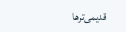قدیمی‌ترها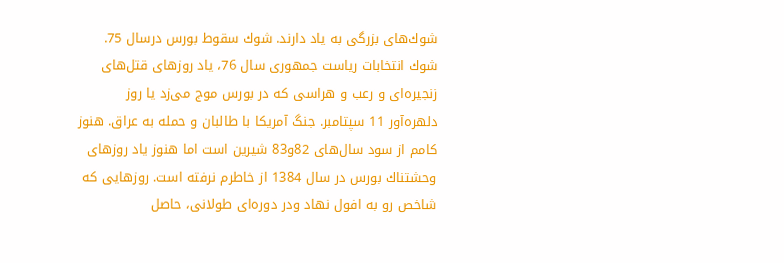شوك‌های بزرگی به یاد دارند. شوك سقوط بورس درسال 75. شوك انتخابات ریاست جمهوری سال 76، یاد روزهای قتل‌های زنجیره‌ای و رعب و هراسی كه در بورس موج می‌زد یا روز دلهره‌آور 11 سپتامبر. جنگ آمریكا با طالبان و حمله به عراق. هنوز كامم از سود سال‌های 82و83 شیرین است اما هنوز یاد روزهای وحشتناك بورس در سال 1384 از خاطرم نرفته است. روزهایی كه شاخص رو به افول نهاد ودر دوره‌ای طولانی، حاصل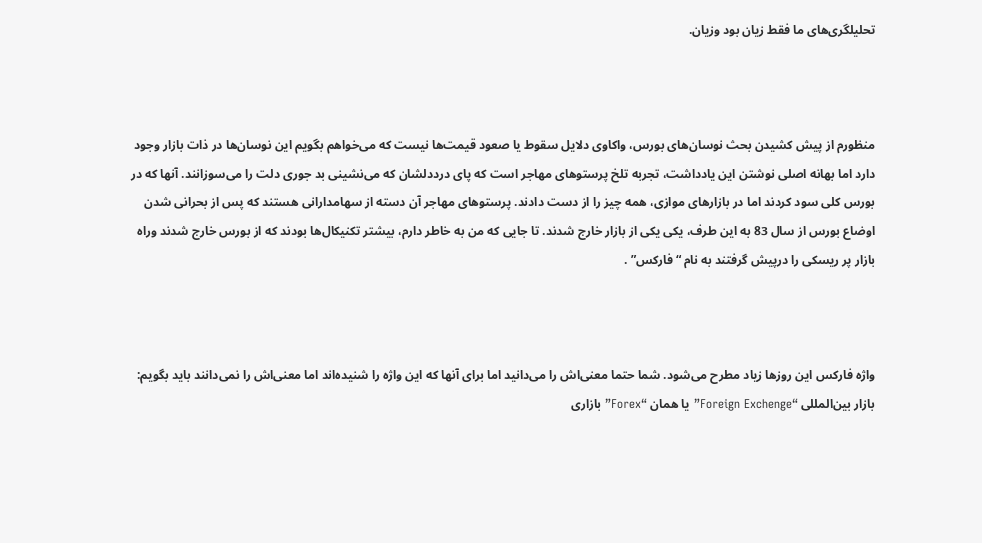تحلیلگری‌های ما فقط زیان بود وزیان.



منظورم از پیش كشیدن بحث نوسان‌های بورس، واكاوی دلایل سقوط یا صعود قیمت‌ها نیست كه می‌خواهم بگویم این نوسان‌ها در ذات بازار وجود دارد اما بهانه اصلی نوشتن این یادداشت، تجربه تلخ پرستوهای مهاجر است كه پای درددلشان كه می‌نشینی بد جوری دلت را می‌سوزانند. آنها كه در بورس كلی سود كردند اما در بازارهای موازی، همه چیز را از دست دادند. پرستوهای مهاجر آن دسته از سهامدارانی هستند كه پس از بحرانی شدن اوضاع بورس از سال 83 به این طرف، یكی یكی از بازار خارج شدند. تا جایی كه من به خاطر دارم، بیشتر تكنیكال‌ها بودند كه از بورس خارج شدند وراه بازار پر ریسكی را درپیش گرفتند به نام “فاركس” .



واژه فاركس این روزها زیاد مطرح می‌شود. شما حتما معنی‌اش را می‌دانید اما برای آنها كه این واژه را شنیده‌اند اما معنی‌اش را نمی‌دانند باید بگویم: بازار بین‌المللی “Foreign Exchenge” یا همان “Forex” بازاری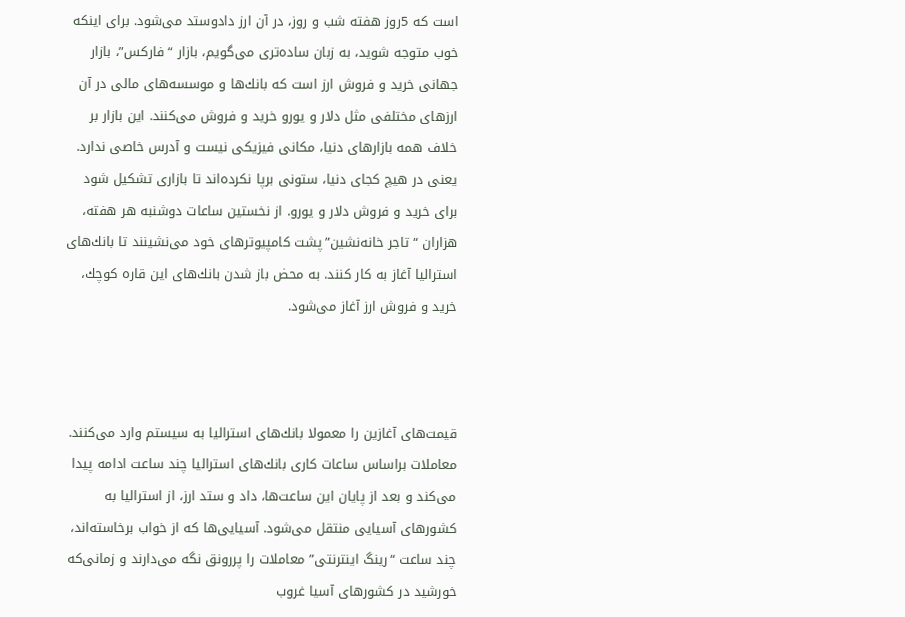است كه 5روز هفته شب و روز، در آن ارز دادوستد می‌شود. برای اینكه خوب متوجه شوید، به زبان ساده‌تری می‌گویم، بازار “فاركس”، بازار جهانی خرید و فروش ارز است كه بانك‌ها و موسسه‌های مالی در آن ارزهای مختلفی مثل دلار و یورو خرید و فروش می‌كنند. این بازار بر خلاف همه بازارهای دنیا، مكانی فیزیكی نیست و آدرس خاصی ندارد. یعنی در هیچ كجای دنیا، ستونی برپا نكرده‌اند تا بازاری تشكیل شود برای خرید و فروش دلار و یورو. از نخستین ساعات دوشنبه هر هفته، هزاران “تاجر خانه‌نشین”پشت كامپیوترهای خود می‌نشینند تا بانك‌های استرالیا آغاز به كار كنند. به محض باز شدن بانك‌های این قاره كوچك، خرید و فروش ارز آغاز می‌شود.



قیمت‌های آغازین را معمولا بانك‌های استرالیا به سیستم وارد می‌كنند. معاملات براساس ساعات كاری بانك‌های استرالیا چند ساعت ادامه پیدا می‌كند و بعد از پایان این ساعت‌ها، داد و ستد ارز، از استرالیا به كشورهای آسیایی منتقل می‌شود. آسیایی‌ها كه از خواب برخاسته‌اند، چند ساعت “رینگ اینترنتی” معاملات را پررونق نگه می‌دارند و زمانی‌كه خورشید در كشورهای آسیا غروب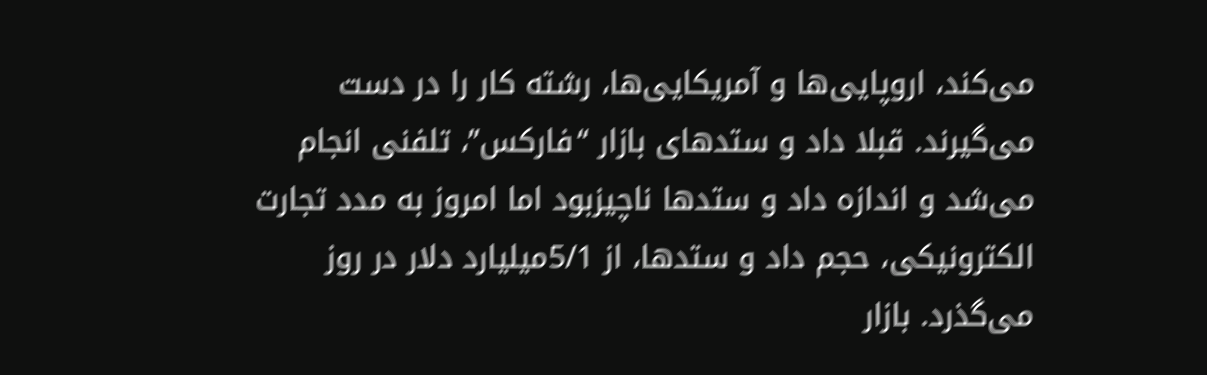می‌كند، اروپایی‌ها و آمریكایی‌ها، رشته كار را در دست می‌گیرند. قبلا داد و ستدهای بازار “فاركس”، تلفنی انجام می‌شد و اندازه داد و ستدها ناچیزبود اما امروز به مدد تجارت الكترونیكی، حجم داد و ستدها، از 5/1میلیارد دلار در روز می‌گذرد. بازار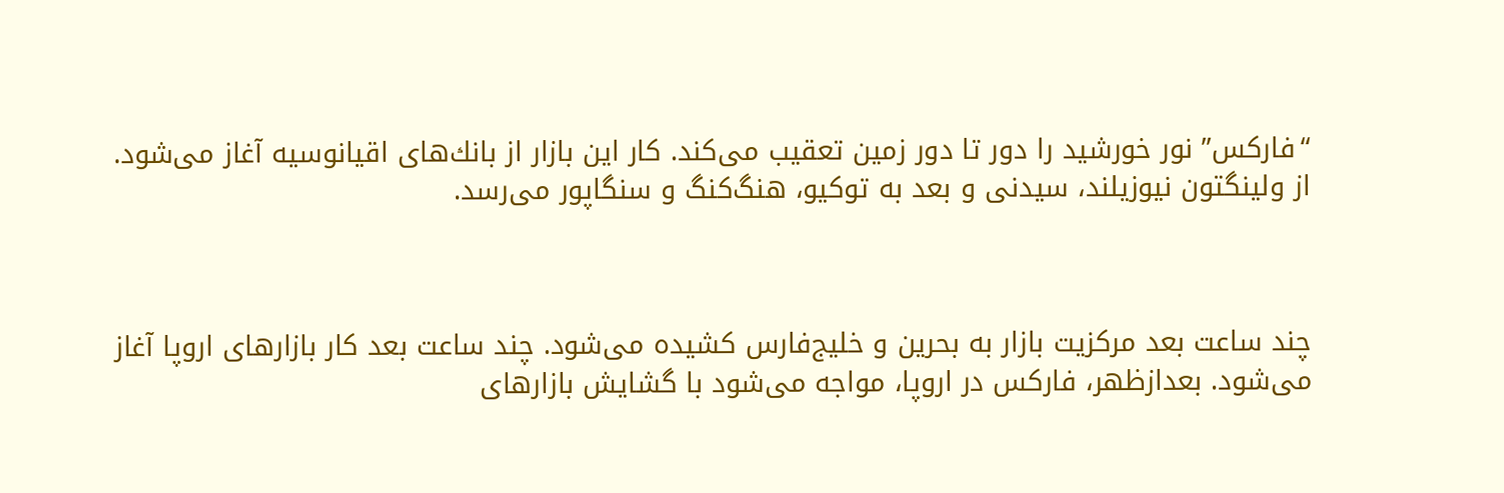“فاركس” نور خورشید را دور تا دور زمین تعقیب می‌كند. كار این بازار از بانك‌های اقیانوسیه آغاز می‌شود. از ولینگتون نیوزیلند، سیدنی و بعد به توكیو، هنگ‌كنگ و سنگاپور می‌رسد.



چند ساعت بعد مركزیت بازار به بحرین و خلیج‌فارس كشیده می‌شود. چند ساعت بعد كار بازارهای اروپا آغاز می‌شود. بعدازظهر، فاركس در اروپا، مواجه می‌شود با گشایش بازارهای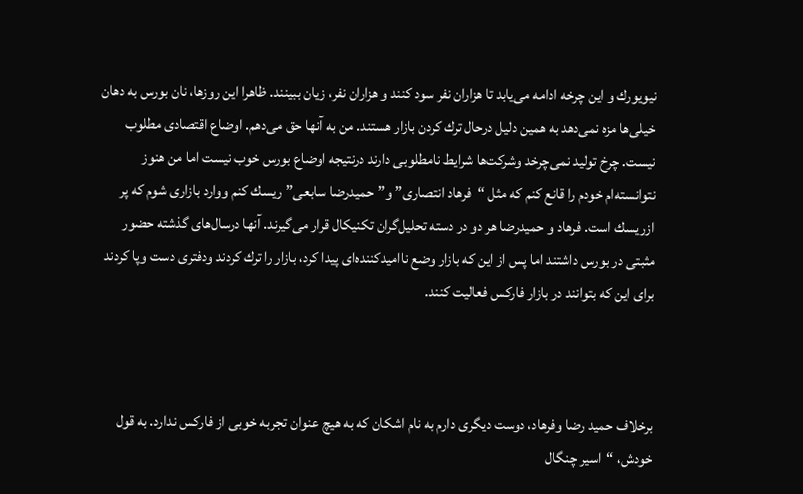نیویورك و این چرخه ادامه می‌یابد تا هزاران نفر سود كنند و هزاران نفر، زیان ببینند. ظاهرا این روزها، نان بورس به دهان خیلی‌ها مزه نمی‌دهد به همین دلیل درحال ترك كردن بازار هستند. من به آنها حق می‌دهم. اوضاع اقتصادی مطلوب نیست. چرخ تولید نمی‌چرخد وشركت‌ها شرایط نامطلوبی دارند درنتیجه اوضاع بورس خوب نیست اما من هنوز نتوانسته‌ام خودم را قانع كنم كه مثل “فرهاد انتصاری” و”حمیدرضا سابعی” ریسك كنم ووارد بازاری شوم كه پر ازریسك است. فرهاد و حمیدرضا هر دو در دسته تحلیل‌گران تكنیكال قرار می‌گیرند. آنها درسال‌های گذشته حضور مثبتی در بورس داشتند اما پس از این كه بازار وضع ناامیدكننده‌ای پیدا كرد، بازار را ترك كردند ودفتری دست وپا كردند برای این كه بتوانند در بازار فاركس فعالیت كنند.



برخلاف حمید رضا وفرهاد، دوست دیگری دارم به نام اشكان كه به هیچ عنوان تجربه خوبی از فاركس ندارد. به قول خودش، “اسیر چنگال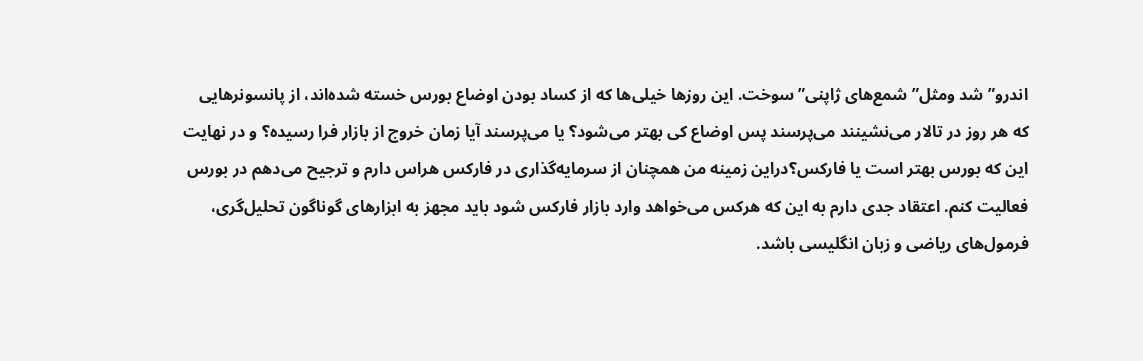اندرو” شد ومثل” شمع‌های ژاپنی” سوخت. این روزها خیلی‌ها كه از كساد بودن اوضاع بورس خسته شده‌اند، از پانسونرهایی كه هر روز در تالار می‌نشینند می‌پرسند پس اوضاع كی بهتر می‌شود؟ یا می‌پرسند آیا زمان خروج از بازار فرا رسیده؟ و در نهایت این كه بورس بهتر است یا فاركس؟دراین زمینه من همچنان از سرمایه‌گذاری در فاركس هراس دارم و ترجیح می‌دهم در بورس فعالیت كنم. اعتقاد جدی دارم به این كه هركس می‌خواهد وارد بازار فاركس شود باید مجهز به ابزارهای گوناگون تحلیل‌گری، فرمول‌های ریاضی و زبان انگلیسی باشد.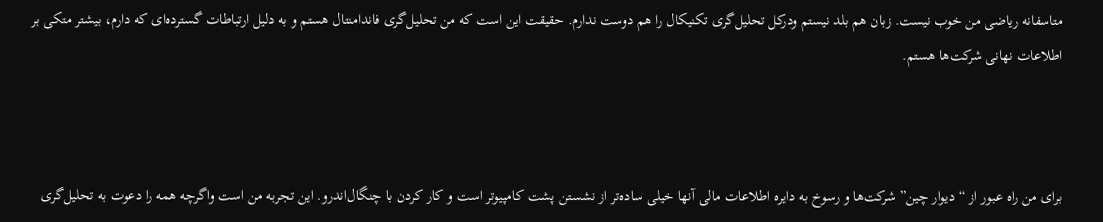متاسفانه ریاضی من خوب نیست. زبان هم بلد نیستم ودركل تحلیل‌گری تكنیكال را هم دوست ندارم. حقیقت این است كه من تحلیل‌گری فاندامنتال هستم و به دلیل ارتباطات گسترده‌ای كه دارم، بیشتر متكی بر اطلاعات نهانی شركت‌ها هستم.



برای من راه عبور از “دیوار چین” شركت‌ها و رسوخ به دایره اطلاعات مالی آنها خیلی ساده‌تر از نشستن پشت كامپیوتر است و كار كردن با چنگال‌اندرو. این تجربه من است واگرچه همه را دعوت به تحلیل‌گری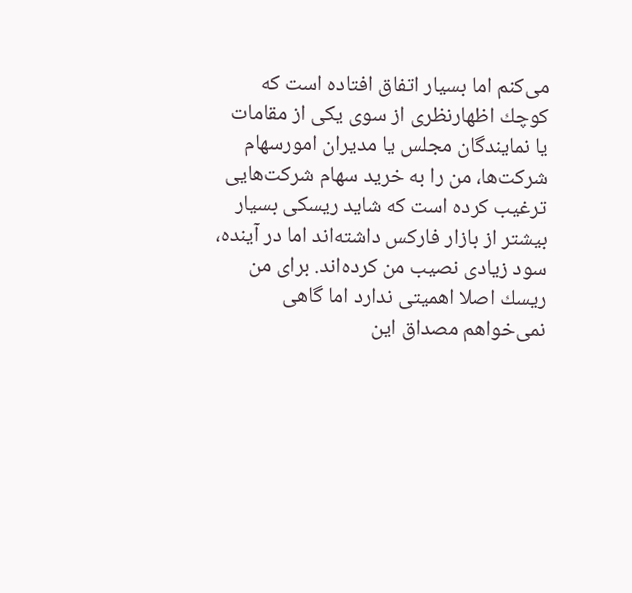می‌كنم اما بسیار اتفاق افتاده است كه كوچك اظهارنظری از سوی یكی از مقامات یا نمایندگان مجلس یا مدیران امورسهام شركت‌ها، من را به خرید سهام شركت‌هایی ترغیب كرده است كه شاید ریسكی بسیار بیشتر از بازار فاركس داشته‌اند اما در آینده، سود زیادی نصیب من كرده‌اند. برای من ریسك اصلا اهمیتی ندارد اما گاهی نمی‌خواهم مصداق این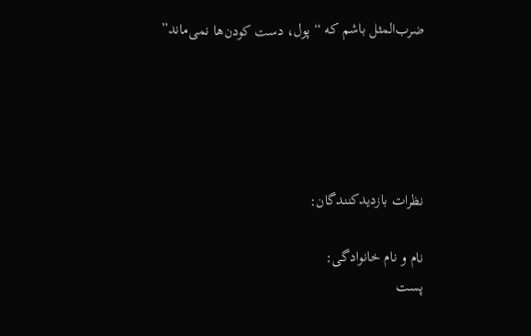ضرب‌المثل باشم كه “پول، دست كودن‌ها نمی‌ماند”





نظرات بازدیدکنندگان:

نام و نام خانوادگی:
پست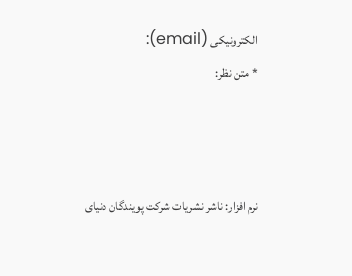الکترونیکی (email):
* متن نظر:



نرم افزار: ناشر نشریات شرکت پویندگان دنیای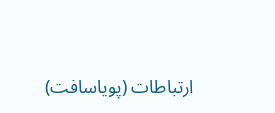ارتباطات (پویاسافت)